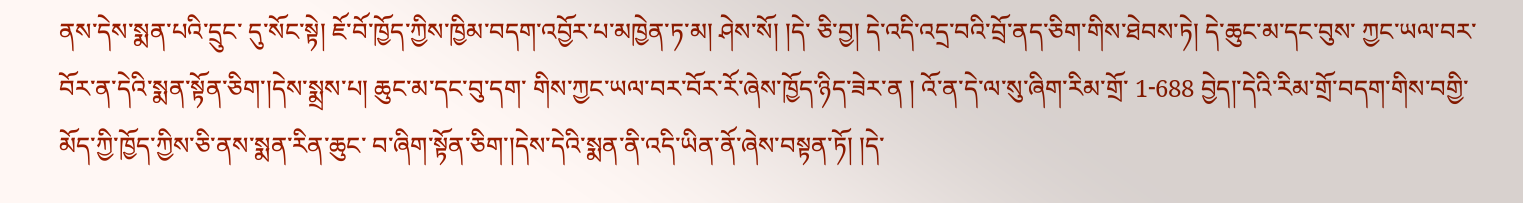ནས་དེས་སྨན་པའི་དྲུང་ དུ་སོང་སྟེ། ཇོ་བོ་ཁྱོད་ཀྱིས་ཁྱིམ་བདག་འབྱོར་པ་མཁྱེན་ཏ་མ། ཤེས་སོ། །དེ་ ཅི་བྱ། དེ་འདི་འདྲ་བའི་བྲོ་ནད་ཅིག་གིས་ཐེབས་ཏེ། དེ་ཆུང་མ་དང་བུས་ ཀྱང་ཡལ་བར་བོར་ན་དེའི་སྨན་སྟོན་ཅིག་།དེས་སྨྲས་པ། ཆུང་མ་དང་བུ་དག་ གིས་ཀྱང་ཡལ་བར་བོར་རོ་ཞེས་ཁྱོད་ཉིད་ཟེར་ན ། འོ་ན་དེ་ལ་སུ་ཞིག་རིམ་གྲོ་ 1-688 བྱེད།་དེའི་རིམ་གྲོ་བདག་གིས་བགྱི་མོད་ཀྱི་ཁྱོད་ཀྱིས་ཅི་ནས་སྨན་རིན་ཆུང་ བ་ཞིག་སྟོན་ཅིག་།དེས་དེའི་སྨན་ནི་འདི་ཡིན་ནོ་ཞེས་བསྟན་ཏོ། །དེ་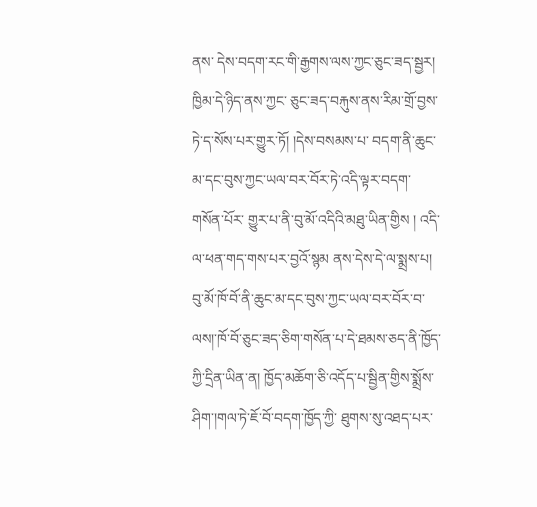ནས་ དེས་བདག་རང་གི་རྒྱགས་ལས་ཀྱང་ཅུང་ཟད་སྦྱར། ཁྱིམ་དེ་ཉིད་ནས་ཀྱང་ ཅུང་ཟད་བརྐུས་ནས་རིམ་གྲོ་བྱས་ཏེ་ད་སོས་པར་གྱུར་ཏོ། །དེས་བསམས་པ་ བདག་ནི་ཆུང་མ་དང་བུས་ཀྱང་ཡལ་བར་བོར་ཏེ་འདི་ལྟར་བདག་གསོན་པོར་ གྱུར་པ་ནི་བུ་མོ་འདིའི་མཐུ་ཡིན་གྱིས ། འདི་ལ་ཕན་གད་གས་པར་བྱའོ་སྙམ ནས་དེས་དེ་ལ་སྨྲས་པ། བུ་མོ་ཁོ་བོ་ནི་ཆུང་མ་དང་བུས་ཀྱང་ཡལ་བར་བོར་བ་ ལས།་ཁོ་བོ་ཅུང་ཟད་ཅིག་གསོན་པ་དེ་ཐམས་ཅད་ནི་ཁྱོད་ཀྱི་དྲིན་ཡིན་ན། ཁྱོད་མཆོག་ཅི་འདོད་པ་སྦྱིན་གྱིས་སྨྲོས་ཤིག་།གལ་ཏེ་ཇོ་བོ་བདག་ཁྱོད་ཀྱི་ ཐུགས་སུ་འཐད་པར་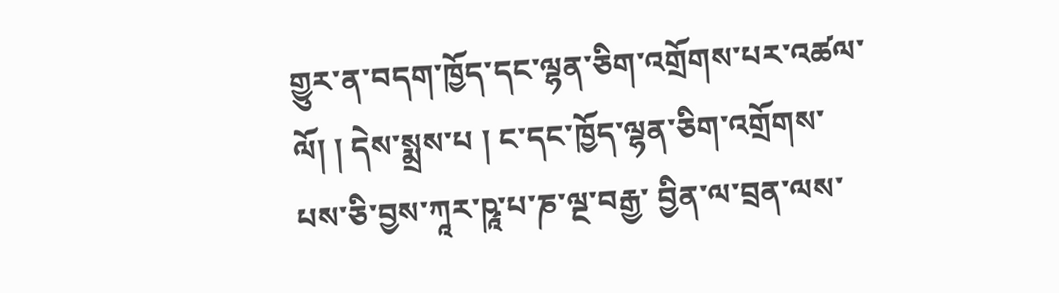གྱུར་ན་བདག་ཁྱོད་དང་ལྷན་ཅིག་འགྲོགས་པར་འཚལ་ལོ། ། དེས་སྨྲས་པ ། ང་དང་ཁྱོད་ལྷན་ཅིག་འགྲོགས་པས་ཅི་བྱས་ཀཱར་ཥཱ་པ་ཎ་ལྔ་བརྒྱ་ བྱིན་ལ་བྲན་ལས་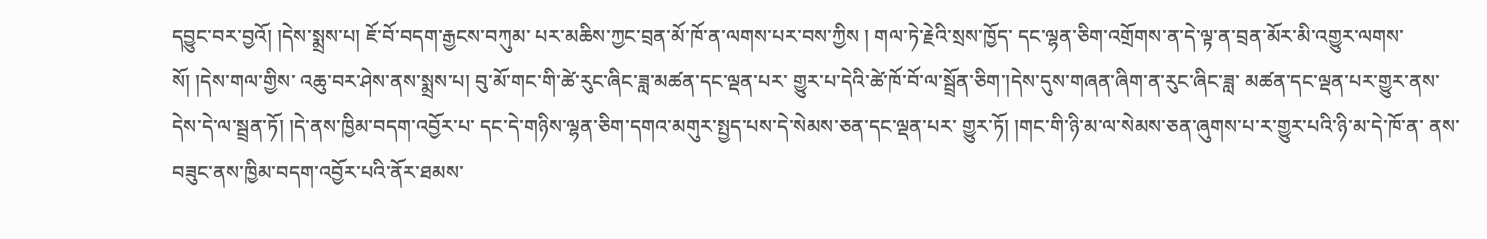དབྱུང་བར་བྱའོ། །དེས་སྨྲས་པ། ཇོ་བོ་བདག་རྒྱངས་བཀུམ་ པར་མཆིས་ཀྱང་བྲན་མོ་ཁོ་ན་ལགས་པར་བས་ཀྱིས ། གལ་ཏེ་རྗེའི་སྲས་ཁྱོད་ དང་ལྷན་ཅིག་འགྲོགས་ན་དེ་ལྟ་ན་བྲན་མོར་མི་འགྱུར་ལགས་སོ། །དེས་གལ་གྱིས་ འཆུ་བར་ཤེས་ནས་སྨྲས་པ། བུ་མོ་གང་གི་ཚེ་རུང་ཞིང་ཟླ་མཚན་དང་ལྡན་པར་ གྱུར་པ་དེའི་ཚེ་ཁོ་བོ་ལ་སྦྲོན་ཅིག་།དེས་དུས་གཞན་ཞིག་ན་རུང་ཞིང་ཟླ་ མཚན་དང་ལྡན་པར་གྱུར་ནས་དེས་དེ་ལ་སྦྲན་ཏོ། །དེ་ནས་ཁྱིམ་བདག་འབྱོར་པ་ དང་དེ་གཉིས་ལྷན་ཅིག་དགའ་མགུར་སྤྱད་པས་དེ་སེམས་ཅན་དང་ལྡན་པར་ གྱུར་ཏོ། །གང་གི་ཉི་མ་ལ་སེམས་ཅན་ཞུགས་པ་ར་གྱུར་པའི་ཉི་མ་དེ་ཁོ་ན་ ནས་བཟུང་ནས་ཁྱིམ་བདག་འབྱོར་པའི་ནོར་ཐམས་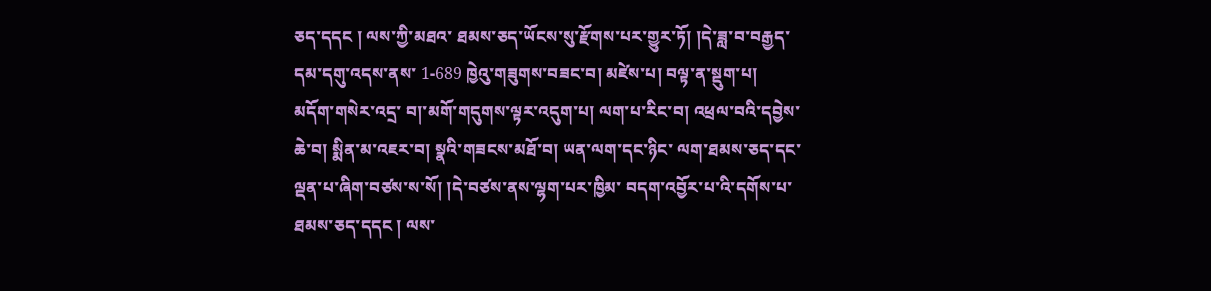ཅད་དདང ། ལས་ཀྱི་མཐའ་ ཐམས་ཅད་ཡོངས་སུ་རྫོགས་པར་གྱུར་ཏོ། །དེ་ཟླ་བ་བརྒྱད་དམ་དགུ་འདས་ནས་ 1-689 ཁྱེའུ་གཟུགས་བཟང་བ། མཛེས་པ། བལྟ་ན་སྡུག་པ། མདོག་གསེར་འདྲ་ བ།་མགོ་གདུགས་ལྟར་འདུག་པ། ལག་པ་རིང་བ། འཕྲལ་བའི་དབྱེས་ ཆེ་བ། སྨིན་མ་འཇར་བ། སྣའི་གཟངས་མཐོ་བ། ཡན་ལག་དང་ཉིང་ ལག་ཐམས་ཅད་དང་ལྡན་པ་ཞིག་བཙས་ས་སོ། །དེ་བཙས་ནས་ལྷག་པར་ཁྱིམ་ བདག་འབྱོར་པ་འི་དགོས་པ་ཐམས་ཅད་དདང ། ལས་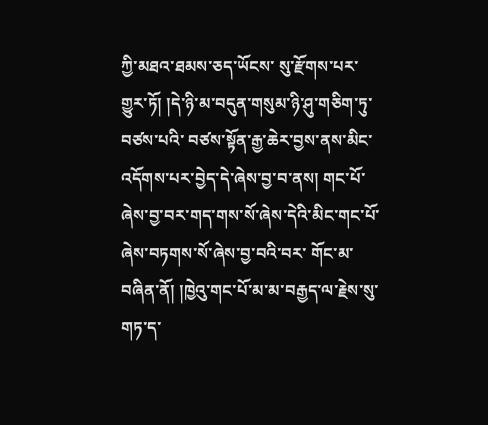ཀྱི་མཐའ་ཐམས་ཅད་ཡོངས་ སུ་རྫོགས་པར་གྱུར་ཏོ། །དེ་ཉི་མ་བདུན་གསུམ་ཉི་ཤུ་གཅིག་ཏུ་བཙས་པའི་ བཙས་སྟོན་རྒྱ་ཆེར་བྱས་ནས་མིང་འདོགས་པར་བྱེད་དེ་ཞེས་བྱ་བ་ནས། གང་པོ་ ཞེས་བྱ་བར་གད་གས་སོ་ཞེས་དེའི་མིང་གང་པོ་ཞེས་བཏགས་སོ་ཞེས་བྱ་བའི་བར་ གོང་མ་བཞིན་ནོ། །ཁྱེའུ་གང་པོ་མ་མ་བརྒྱད་ལ་རྗེས་སུ་གཏ་ད་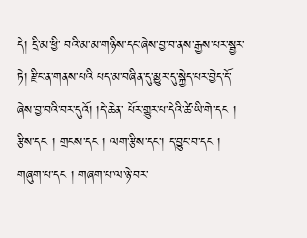དེ། དྲི་མ་ཕྱི་ བའི་མ་མ་གཉིས་དང་ཞེས་བྱ་བ་ནས་རྒྱས་པར་སྦྱར་ཏེ། རྫིང་ན་གནས་པའི པད་མ་བཞིན་དུ་མྱུར་དུ་སྐྱེད་པར་བྱེད་དོ་ཞེས་བྱ་བའི་བར་དུའོ། །དེ་ཆེན་ པོར་གྱུར་པ་དེའི་ཚེ་ཡི་གེ་དང ། རྩིས་དང ། གྲངས་དང ། ལག་རྩིས་དང་། ད་བྱུང་བ་དང ། གཞུག་པ་དང ། གཞག་པ་ལ་ཉེ་བར་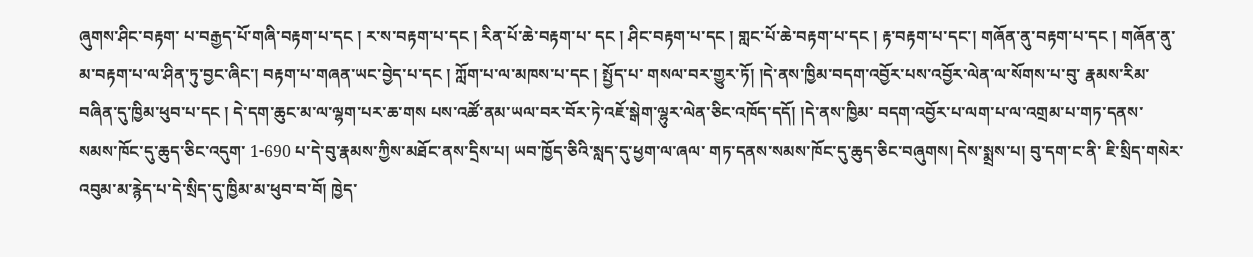ཞུགས་ཤིང་བརྟག་ པ་བརྒྱད་པོ་གཞི་བརྟག་པ་དང ། ར་ས་བརྟག་པ་དང ། རིན་པོ་ཆེ་བརྟག་པ་ དང ། ཤིང་བརྟག་པ་དང ། གླང་པོ་ཆེ་བརྟག་པ་དང ། རྟ་བརྟག་པ་དང་། གཞོན་ནུ་བརྟག་པ་དང ། གཞོན་ནུ་མ་བརྟག་པ་ལ་ཤིན་ཏུ་བྱང་ཞིང་། བརྟག་པ་གཞན་ཡང་བྱེད་པ་དང ། ཀློག་པ་ལ་མཁས་པ་དང ། སྤྱོད་པ་ གསལ་བར་གྱུར་ཏོ། །དེ་ནས་ཁྱིམ་བདག་འབྱོར་པས་འབྱོར་ལེན་ལ་སོགས་པ་བུ་ རྣམས་རིམ་བཞིན་དུ་ཁྱིམ་ཕུབ་པ་དང ། དེ་དག་ཆུང་མ་ལ་ལྷག་པར་ཆ་གས པས་འཚོ་ནམ་ཡལ་བར་བོར་ཏེ་འཇོ་སྒེག་ལྷུར་ལེན་ཅིང་འཁོད་དདོ། །དེ་ནས་ཁྱིམ་ བདག་འབྱོར་པ་ལག་པ་ལ་འགྲམ་པ་གཏ་དནས་སམས་ཁོང་དུ་ཆུད་ཅིང་འདུག་ 1-690 པ་དེ་བུ་རྣམས་ཀྱིས་མཐོང་ནས་དྲིས་པ། ཡབ་ཁྱོད་ཅིའི་སླད་དུ་ཕྱག་ལ་ཞལ་ གཏ་དནས་སམས་ཁོང་དུ་ཆུད་ཅིང་བཞུགས། དེས་སྨྲས་པ། བུ་དག་ང་ནི་ ཇི་སྲིད་གསེར་འབུམ་མ་རྙེད་པ་དེ་སྲིད་དུ་ཁྱིམ་མ་ཕུབ་བ་བོ། ཁྱེད་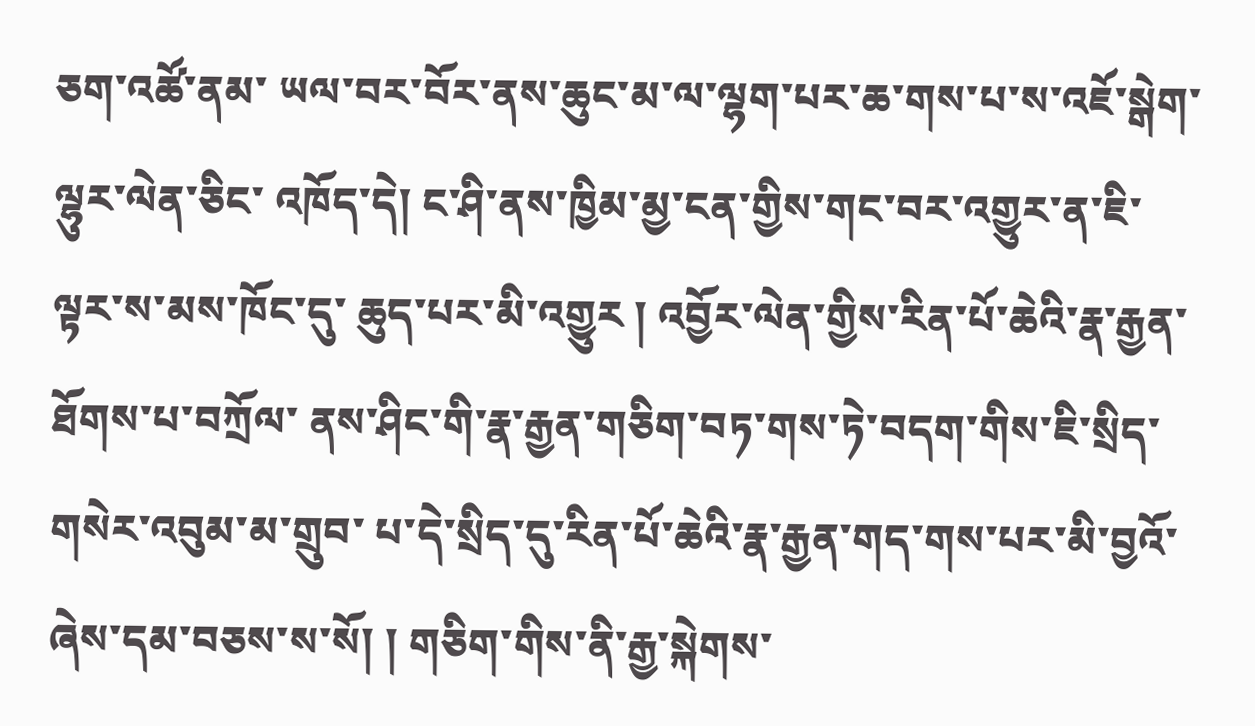ཅག་འཚོ་ནམ་ ཡལ་བར་བོར་ནས་ཆུང་མ་ལ་ལྷག་པར་ཆ་གས་པ་ས་འཇོ་སྒེག་ལྷུར་ལེན་ཅིང་ འཁོད་དེ། ང་ཤི་ནས་ཁྱིམ་མྱ་ངན་གྱིས་གང་བར་འགྱུར་ན་ཇི་ལྟར་ས་མས་ཁོང་དུ་ ཆུད་པར་མི་འགྱུར ། འབྱོར་ལེན་གྱིས་རིན་པོ་ཆེའི་རྣ་རྒྱན་ཐོགས་པ་བཀྲོལ་ ནས་ཤིང་གི་རྣ་རྒྱན་གཅིག་བཏ་གས་ཏེ་བདག་གིས་ཇི་སྲིད་གསེར་འབུམ་མ་གྲུབ་ པ་དེ་སྲིད་དུ་རིན་པོ་ཆེའི་རྣ་རྒྱན་གད་གས་པར་མི་བྱའོ་ཞེས་དམ་བཅས་ས་སོ། ། གཅིག་གིས་ནི་རྒྱ་སྐེགས་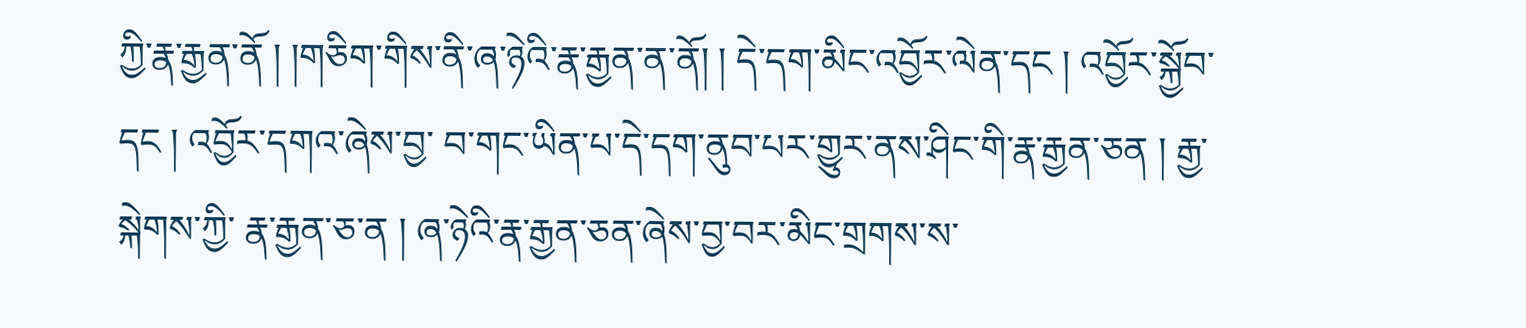ཀྱི་རྣ་རྒྱན་ནོ ། །གཅིག་གིས་ནི་ཞ་ཉེའི་རྣ་རྒྱན་ན་ནོ། ། དེ་དག་མིང་འབྱོར་ལེན་དང ། འབྱོར་སྐྱོབ་དང ། འབྱོར་དགའ་ཞེས་བྱ་ བ་གང་ཡིན་པ་དེ་དག་ནུབ་པར་གྱུར་ནས་ཤིང་གི་རྣ་རྒྱན་ཅན ། རྒྱ་སྐེགས་ཀྱི་ རྣ་རྒྱན་ཅ་ན ། ཞ་ཉེའི་རྣ་རྒྱན་ཅན་ཞེས་བྱ་བར་མིང་གྲགས་ས་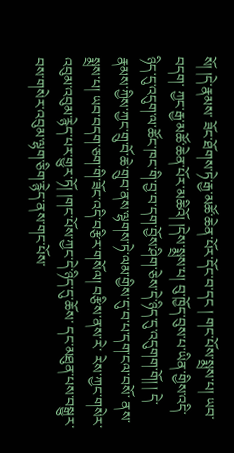སོ། །དེ་རྣམས་ ཟོང་ཐོགས་ཏེ་རྒྱ་མཚོ་ཆེན་པོར་དོང་བ་དང ། གང་པོས་སྨྲས་པ། ཡབ་བདག་ ཀྱང་རྒྱ་མཚོ་ཆེན་པོར་མཆིའོ། །དེས་སྨྲས་པ། བུ་ཁྱོད་བུས་པ་ཡིན་གྱིས་འདི་ ཉིད་དུ་འདུག་ལ་ཚོང་ཁང་གི་བྱ་བ་དག་བྱོས་ཤིག་ཅེས་དེ་ཉིད་དུ་འདུགག་གོ། ། དེ་རྣམས་ཀྱིས་ཀྱང་གྲུ་བོ་ཆེ་གྲུབ་ནས་ལྷགས་ཏེ་ལམ་གྱིས་དུ་བ་པ་དག་ངལ་བསོ་ ནས་སྨྲས་པ། ཡབ་བདག་ཅག་གི་ཟོང་འདི་བརྩིར་གསོལ། བརྩིས་ནས་རེ་ རེས་ཀྱང་གསེར་འབུམ་འབུམ་རྙེད་པར་གྱུར་ཏོ། །གང་པོས་ཀྱང་དེ་ཉིད་དུ་ཆོས་ དང་མཐུན་པས་བསྒྱུར་བས་གསེར་འབུམ་ལྷག་ཅིག་རྙེད་ནས་གང་པོས་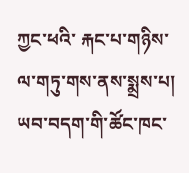ཀྱང་ཕའི་ རྐང་པ་གཉིས་ལ་གཏུ་གས་ནས་སྨྲས་པ། ཡབ་བདག་གི་ཚོང་ཁང་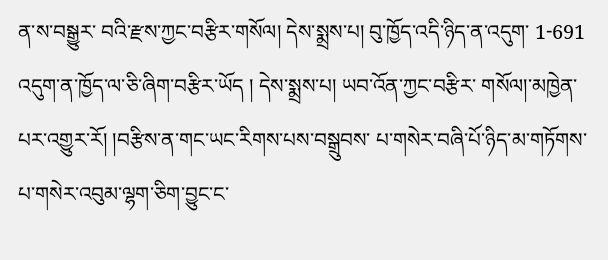ན་ས་བསྒྱུར་ བའི་རྫས་ཀྱང་བརྩིར་གསོལ། དེས་སྨྲས་པ། བུ་ཁྱོད་འདི་ཉིད་ན་འདུག་ 1-691 འདུག་ན་ཁྱོད་ལ་ཅི་ཞིག་བརྩིར་ཡོད ། དེས་སྨྲས་པ། ཡབ་འོན་ཀྱང་བརྩིར་ གསོལ།་མཁྱེན་པར་འགྱུར་རོ། །བརྩིས་ན་གང་ཡང་རིགས་པས་བསྒྲུབས་ པ་གསེར་བཞི་པོ་ཉིད་མ་གཏོགས་པ་གསེར་འབུམ་ལྷག་ཅིག་བྱུང་ང་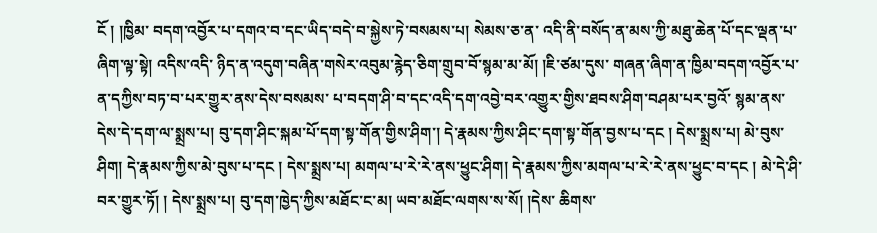ངོ ། །ཁྱིམ་ བདག་འབྱོར་པ་དགའ་བ་དང་ཡིད་བདེ་བ་སྐྱེས་ཏེ་བསམས་པ། སེམས་ཅ་ན་ འདི་ནི་བསོད་ན་མས་ཀྱི་མཐུ་ཆེན་པོ་དང་ལྡན་པ་ཞིག་ལྟ་སྟེ། འདིས་འདི་ ཉིད་ན་འདུག་བཞིན་གསེར་འབུམ་རྙེད་ཅིག་གྲུབ་བོ་སྙམ་མ་མོ། །ཇི་ཙམ་དུས་ གཞན་ཞིག་ན་ཁྱིམ་བདག་འབྱོར་པ་ན་དཀྱིས་བཏ་བ་པར་གྱུར་ནས་དེས་བསམས་ པ་བདག་ཤི་བ་དང་འདི་དག་འབྱེ་བར་འགྱུར་གྱིས་ཐབས་ཤིག་བཤམ་པར་བྱའོ་ སྙམ་ནས་དེས་དེ་དག་ལ་སྨྲས་པ། བུ་དག་ཤིང་སྐམ་པོ་དག་སྟ་གོན་གྱིས་ཤིག་། དེ་རྣམས་ཀྱིས་ཤིང་དག་སྟ་གོན་བྱས་པ་དང ། དེས་སྨྲས་པ། མེ་བུས་ཤིག། དེ་རྣམས་ཀྱིས་མེ་བུས་པ་དང ། དེས་སྨྲས་པ། མགལ་པ་རེ་རེ་ནས་ཕྱུང་ཤིག། དེ་རྣམས་ཀྱིས་མགལ་པ་རེ་རེ་ནས་ཕྱུང་བ་དང ། མེ་དེ་ཤི་བར་གྱུར་ཏོ། ། དེས་སྨྲས་པ། བུ་དག་ཁྱེད་ཀྱིས་མཐོང་ང་མ། ཡབ་མཐོང་ལགས་ས་སོ། །དེས་ ཆིགས་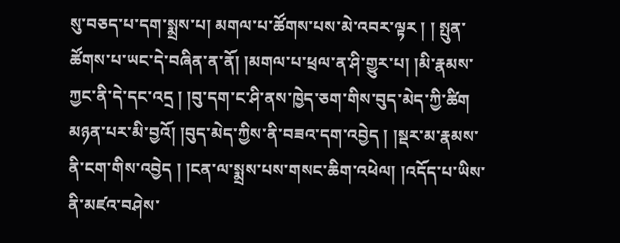སུ་བཅད་པ་དག་སྨྲས་པ། མགལ་པ་ཚོགས་པས་མེ་འབར་ལྟར ། ། སྤུན་ཚོགས་པ་ཡང་དེ་བཞིན་ན་ནོ། །མགལ་པ་ཕྲལ་ན་ཤི་གྱུར་པ། །མི་རྣམས་ ཀྱང་ནི་དེ་དང་འདྲ ། །བུ་དག་ང་ཤི་ནས་ཁྱེད་ཅག་གིས་བུད་མེད་ཀྱི་ཚིག མཉན་པར་མི་བྱའོ། །བུད་མེད་ཀྱིས་ནི་བཟའ་དག་འབྱེད ། །སྡར་མ་རྣམས་ ནི་ངག་གིས་འབྱེད ། །ངན་ལ་སྨྲས་པས་གསང་ཆིག་འཕེལ། །འདོད་པ་ཡིས་ ནི་མཛའ་བཤེས་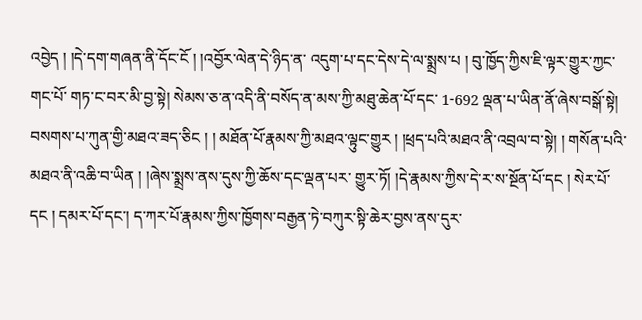འབྱེད ། །དེ་དག་གཞན་ནི་དོང་ངོ ། །འབྱོར་ལེན་དེ་ཉིད་ན་ འདུག་པ་དང་དེས་དེ་ལ་སྨྲས་པ ། བུ་ཁྱོད་ཀྱིས་ཇི་ལྟར་གྱུར་ཀྱང་གང་པོ་ གཏ་ང་བར་མི་བྱ་སྟེ། སེམས་ཅ་ན་འདི་ནི་བསོད་ན་མས་ཀྱི་མཐུ་ཆེན་པོ་དང་ 1-692 ལྡན་པ་ཡིན་ནོ་ཞེས་བསྒོ་སྟེ། བསགས་པ་ཀུན་གྱི་མཐའ་ཟད་ཅིང ། ། མཐོན་པོ་རྣམས་ཀྱི་མཐའ་ལྟུང་གྱུར ། །ཕྲད་པའི་མཐའ་ནི་འབྲལ་བ་སྟེ། ། གསོན་པའི་མཐའ་ནི་འཆི་བ་ཡིན ། །ཞེས་སྨྲས་ནས་དུས་ཀྱི་ཆོས་དང་ལྡན་པར་ གྱུར་ཏོ། །དེ་རྣམས་ཀྱིས་དེ་ར་ས་སྔོན་པོ་དང ། སེར་པོ་དང ། དམར་པོ་དང་། ད་ཀར་པོ་རྣམས་ཀྱིས་ཁྱོགས་བརྒྱན་ཏེ་བཀུར་སྟི་ཆེར་བྱས་ནས་དུར་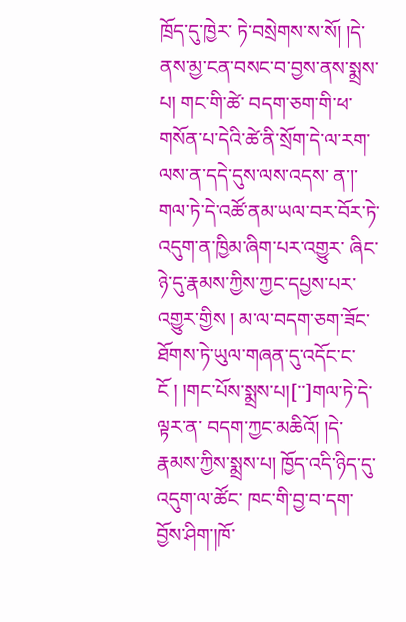ཁྲོད་དུ་ཁྱེར་ ཏེ་བསྲེགས་ས་སོ། །དེ་ནས་མྱ་ངན་བསང་བ་བྱས་ནས་སྨྲས་པ། གང་གི་ཚེ་ བདག་ཅག་གི་ཕ་གསོན་པ་དེའི་ཚེ་ནི་སྲོག་དེ་ལ་རག་ལས་ན་དདེ་དུས་ལས་འདས་ ན་།་གལ་ཏེ་དེ་འཚོ་ནམ་ཡལ་བར་བོར་ཏེ་འདུག་ན་ཁྱིམ་ཞིག་པར་འགྱུར་ ཞིང་ཉེ་དུ་རྣམས་ཀྱིས་ཀྱང་དཔྱས་པར་འགྱུར་གྱིས ། མ་ལ་བདག་ཅག་ཟོང་ ཐོགས་ཏེ་ཡུལ་གཞན་དུ་འདོང་ང་ངོ ། །གང་པོས་སྨྲས་པ།[་་]གལ་ཏེ་དེ་ལྟར་ན་ བདག་ཀྱང་མཆིའོ། །དེ་རྣམས་ཀྱིས་སྨྲས་པ། ཁྱོད་འདི་ཉིད་དུ་འདུག་ལ་ཚོང་ ཁང་གི་བྱ་བ་དག་བྱོས་ཤིག་།ཁོ་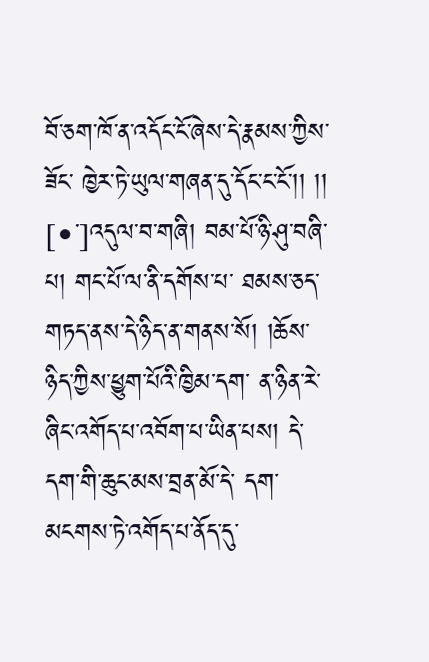བོ་ཅག་ཁོ་ན་འདོང་ངོ་ཞེས་དེ་རྣམས་ཀྱིས་ཟོང་ ཁྱེར་ཏེ་ཡུལ་གཞན་དུ་དོང་ང་ངོ་།། །། [•་]འདུལ་བ་གཞི། བམ་པོ་ཉི་ཤུ་བཞི་པ། གང་པོ་ལ་ནི་དགོས་པ་ ཐམས་ཅད་གཏད་ནས་དེ་ཉིད་ན་གནས་སོ། །ཆོས་ཉིད་ཀྱིས་ཕྱུག་པོའི་ཁྱིམ་དག་ ན་ཉིན་རེ་ཞིང་འགོད་པ་འབོག་པ་ཡིན་པས། དེ་དག་གི་ཆུང་མས་བྲན་མོ་དེ་ དག་མངགས་ཏེ་འགོད་པ་ནོད་དུ་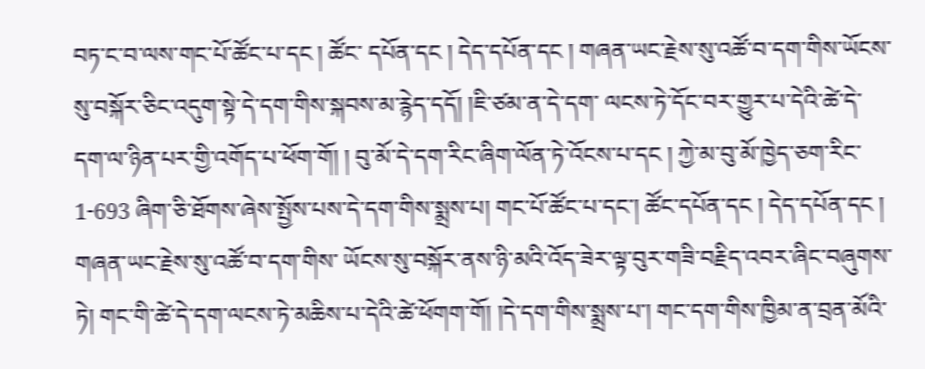བཏ་ང་བ་ལས་གང་པོ་ཚོང་པ་དང ། ཚོང་ དཔོན་དང ། དེད་དཔོན་དང ། གཞན་ཡང་རྗེས་སུ་འཚོ་བ་དག་གིས་ཡོངས་ སུ་བསྐོར་ཅིང་འདུག་སྟེ་དེ་དག་གིས་སྐབས་མ་རྙེད་དདོ། །ཇི་ཙམ་ན་དེ་དག་ ལངས་ཏེ་དོང་བར་གྱུར་པ་དེའི་ཚེ་དེ་དག་ལ་ཉིན་པར་གྱི་འགོད་པ་ཕོག་གོ། ། བུ་མོ་དེ་དག་རིང་ཞིག་ལོན་ཏེ་འོངས་པ་དང ། ཀྱེ་མ་བུ་མོ་ཁྱེད་ཅག་རིང་ 1-693 ཞིག་ཅི་ཐོགས་ཞེས་སྤྱོས་པས་དེ་དག་གིས་སྨྲས་པ། གང་པོ་ཚོང་པ་དང་། ཚོང་དཔོན་དང ། དེད་དཔོན་དང ། གཞན་ཡང་རྗེས་སུ་འཚོ་བ་དག་གིས་ ཡོངས་སུ་བསྐོར་ནས་ཉི་མའི་འོད་ཟེར་ལྟ་བུར་གཟི་བརྗིད་འབར་ཞིང་བཞུགས་ཏེ། གང་གི་ཚེ་དེ་དག་ལངས་ཏེ་མཆིས་པ་དེའི་ཚེ་ཕོགག་གོ། །དེ་དག་གིས་སྨྲས་པ་། གང་དག་གིས་ཁྱིམ་ན་བྲན་མོའི་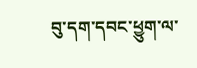བུ་དག་དབང་ཕྱུག་ལ་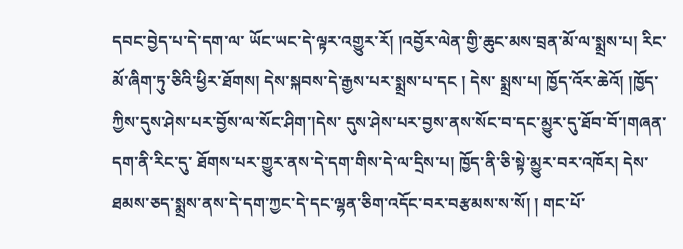དབང་བྱེད་པ་དེ་དག་ལ་ ཡོང་ཡང་དེ་ལྟར་འགྱུར་རོ། །འབྱོར་ལེན་གྱི་ཆུང་མས་བྲན་མོ་ལ་སྨྲས་པ། རིང་མོ་ཞིག་ཏུ་ཅིའི་ཕྱིར་ཐོགས། དེས་སྐབས་དེ་རྒྱས་པར་སྨྲས་པ་དང ། དེས་ སྨྲས་པ། ཁྱོད་འོར་ཆེའོ། །ཁྱོད་ཀྱིས་དུས་ཤེས་པར་བྱོས་ལ་སོང་ཤིག་།དེས་ དུས་ཤེས་པར་བྱས་ནས་སོང་བ་དང་མྱུར་དུ་ཐོབ་བོ་།གཞན་དག་ནི་རིང་དུ་ ཐོགས་པར་གྱུར་ནས་དེ་དག་གིས་དེ་ལ་དྲིས་པ། ཁྱོད་ནི་ཅི་སྟེ་མྱུར་བར་འཁོར། དེས་ཐམས་ཅད་སྨྲས་ནས་དེ་དག་ཀྱང་དེ་དང་ལྷན་ཅིག་འདོང་བར་བརྩམས་ས་སོ། ། གང་པོ་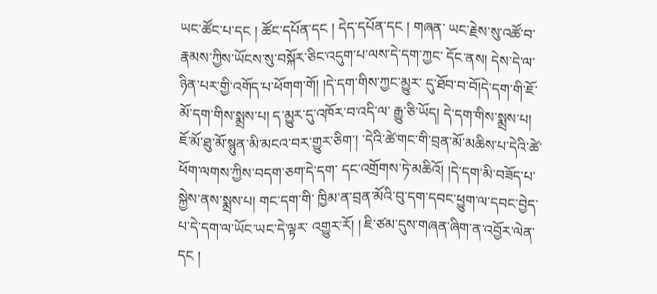ཡང་ཚོང་པ་དང ། ཚོང་དཔོན་དང ། དེད་དཔོན་དང ། གཞན་ ཡང་རྗེས་སུ་འཚོ་བ་རྣམས་ཀྱིས་ཡོངས་སུ་བསྐོར་ཅིང་འདུག་པ་ལས་དེ་དག་ཀྱང་ དོང་ནས། དེས་དེ་ལ་ཉིན་པར་གྱི་འགོད་པ་ཕོགག་གོ། །དེ་དག་གིས་ཀྱང་མྱུར་ དུ་ཐོབ་བ་བོ།དེ་དག་གི་ཇོ་མོ་དག་གིས་སྨྲས་པ། ད་མྱུར་དུ་འཁོར་བ་འདི་ལ་ རྒྱུ་ཅི་ཡོད། དེ་དག་གིས་སྨྲས་པ། ཇོ་མོ་ཐུ་མོ་སྙུན་མི་མངའ་བར་གྱུར་ཅིག་། ་དེའི་ཚེ་གང་གི་བྲན་མོ་མཆིས་པ་དེའི་ཚེ་ཕོག་ལགས་ཀྱིས་བདག་ཅག་དེ་དག་ དང་འགྲོགས་ཏེ་མཆིའོ། །དེ་དག་མི་བཟོད་པ་སྐྱེས་ནས་སྨྲས་པ། གང་དག་གི་ ཁྱིམ་ན་བྲན་མོའི་བུ་དག་དབང་ཕྱུག་ལ་དབང་བྱེད་པ་དེ་དག་ལ་ཡོང་ཡང་དེ་ལྟར་ འགྱུར་རོ། ། ཇི་ཙམ་དུས་གཞན་ཞིག་ན་འབྱོར་ལེན་དང །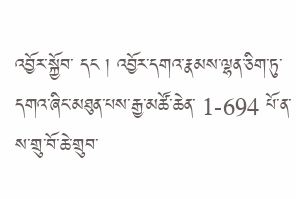འབྱོར་སྐྱོབ་ དང ། འབྱོར་དགའ་རྣམས་ལྷན་ཅིག་ཏུ་དགའ་ཞིང་མཐུན་པས་རྒྱ་མཚོ་ཆེན་ 1-694 པོ་ན་ས་གྲུ་བོ་ཆེ་གྲུབ་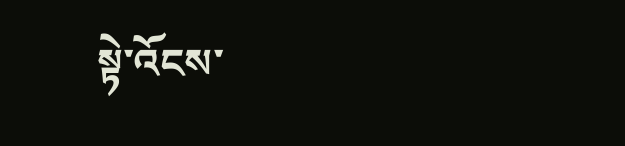སྟེ་འོངས་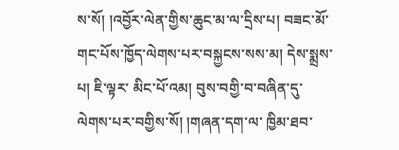ས་སོ། །འབྱོར་ལེན་གྱིས་ཆུང་མ་ལ་དྲིས་པ། བཟང་མོ་གང་པོས་ཁྱོད་ལེགས་པར་བསྐྱངས་སས་མ། དེས་སྨྲས་པ། ཇི་ལྟར་ མིང་པོ་འམ། བུས་བགྱི་བ་བཞིན་དུ་ལེགས་པར་བགྱིས་སོ། །གཞན་དག་ལ་ ཁྱིམ་ཐབ་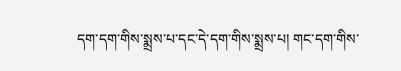དག་དག་གིས་སྨྲས་པ་དང་དེ་དག་གིས་སྨྲས་པ། གང་དག་གིས་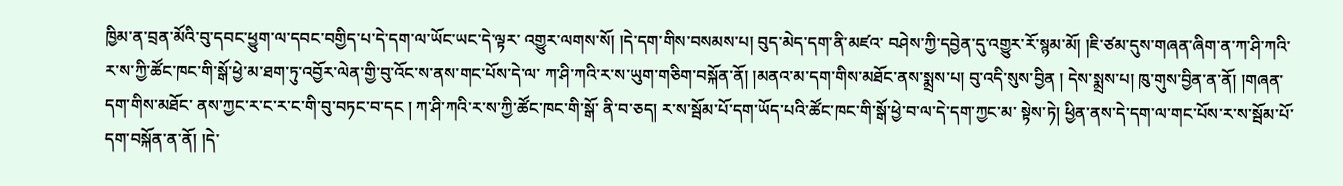ཁྱིམ་ན་བྲན་མོའི་བུ་དབང་ཕྱུག་ལ་དབང་བགྱིད་པ་དེ་དག་ལ་ཡོང་ཡང་དེ་ལྟར་ འགྱུར་ལགས་སོ། །དེ་དག་གིས་བསམས་པ། བུད་མེད་དག་ནི་མཛའ་ བཤེས་ཀྱི་དབྱེན་དུ་འགྱུར་རོ་སྙམ་མོ། །ཇི་ཙམ་དུས་གཞན་ཞིག་ན་ཀ་ཤི་ཀའི་ ར་ས་ཀྱི་ཚོང་ཁང་གི་སྒོ་ཕྱེ་མ་ཐག་ཏུ་འབྱོར་ལེན་གྱི་བུ་འོང་ས་ནས་གང་པོས་དེ་ལ་ ཀ་ཤི་ཀའི་ར་ས་ཡུག་གཅིག་བསྐོན་ནོ། །མནའ་མ་དག་གིས་མཐོང་ནས་སྨྲས་པ། བུ་འདི་སུས་བྱིན ། དེས་སྨྲས་པ། ཁུ་གུས་བྱིན་ན་ནོ། །གཞན་དག་གིས་མཐོང་ ནས་ཀྱང་ར་ང་ར་ང་གི་བུ་བཏང་བ་དང ། ཀ་ཤི་ཀའི་ར་ས་ཀྱི་ཚོང་ཁང་གི་སྒོ་ ནི་བ་ཅད། ར་ས་སྦོམ་པོ་དག་ཡོད་པའི་ཚོང་ཁང་གི་སྒོ་ཕྱེ་བ་ལ་དེ་དག་ཀྱང་མ་ སྟེས་ཏེ། ཕྱིན་ནས་དེ་དག་ལ་གང་པོས་ར་ས་སྦོམ་པོ་དག་བསྐོན་ན་ནོ། །དེ་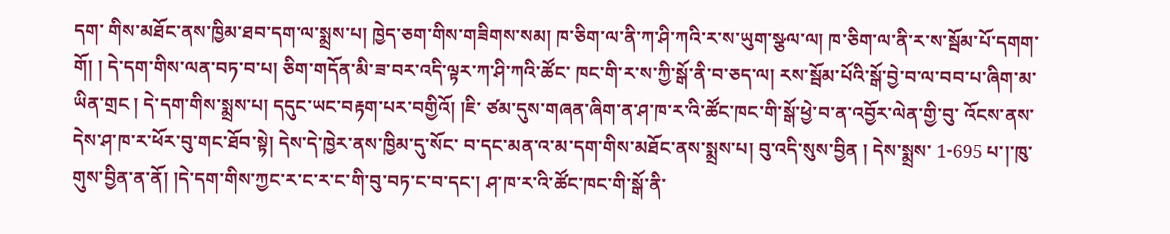དག་ གིས་མཐོང་ནས་ཁྱིམ་ཐབ་དག་ལ་སྨྲས་པ། ཁྱེད་ཅག་གིས་གཟིགས་སམ། ཁ་ཅིག་ལ་ནི་ཀ་ཤི་ཀའི་ར་ས་ཡུག་སྩལ་ལ། ཁ་ཅིག་ལ་ནི་ར་ས་སྦོམ་པོ་དགག་གོ། ། དེ་དག་གིས་ལན་བཏ་བ་པ། ཅིག་གདོན་མི་ཟ་བར་འདི་ལྟར་ཀ་ཤི་ཀའི་ཚོང་ ཁང་གི་ར་ས་ཀྱི་སྒོ་ནི་བ་ཅད་ལ། རས་སྦོམ་པོའི་སྒོ་བྱེ་བ་ལ་བབ་པ་ཞིག་མ་ ཡིན་གྲང ། དེ་དག་གིས་སྨྲས་པ། དདུང་ཡང་བརྟག་པར་བགྱིའོ། །ཇི་ ཙམ་དུས་གཞན་ཞིག་ན་ཤ་ཁ་ར་འི་ཚོང་ཁང་གི་སྒོ་ཕྱེ་བ་ན་འབྱོར་ལེན་གྱི་བུ་ འོངས་ནས་དེས་ཤ་ཁ་ར་ཕོར་བུ་གང་ཐོབ་སྟེ། དེས་དེ་ཁྱེར་ནས་ཁྱིམ་དུ་སོང་ བ་དང་མན་འ་མ་དག་གིས་མཐོང་ནས་སྨྲས་པ། བུ་འདི་སུས་བྱིན ། དེས་སྨྲས་ 1-695 པ་།་ཁུ་གུས་བྱིན་ན་ནོ། །དེ་དག་གིས་ཀྱང་ར་ང་ར་ང་གི་བུ་བཏ་ང་བ་དང་། ཤ་ཁ་ར་འི་ཚོང་ཁང་གི་སྒོ་ནི་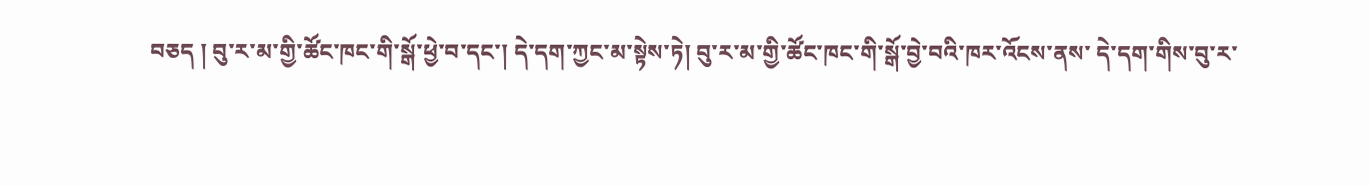བཅད ། བུ་ར་མ་གྱི་ཚོང་ཁང་གི་སྒོ་ཕྱེ་བ་དང་། དེ་དག་ཀྱང་མ་སྟེས་ཏེ། བུ་ར་མ་གྱི་ཚོང་ཁང་གི་སྒོ་བྱེ་བའི་ཁར་འོངས་ནས་ དེ་དག་གིས་བུ་ར་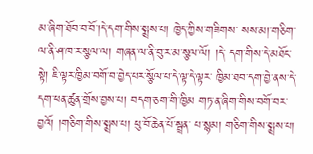མ་ཞིག་ཐོབ་བ་བོ་།དེ་དག་གིས་སྨྲས་པ། ཁྱེད་ཀྱིས་གཟིགས་ སས་མ།་གཅིག་ལ་ནི་ཤ་ཁ་ར་སྩལ་ལ། གཞན་ལ་ནི་བུ་ར་མ་སྩལ་ལོ། །དེ་ དག་གིས་དེ་མཐོང་སྟེ། ཇི་ལྟར་ཁྱིམ་བགོ་བ་བྱེད་པར་སྩོལ་པ་དེ་ལྟ་དེ་ལྟར་ ཁྱིམ་ཐབ་དག་བྱེ་ནས་དེ་དག་ཕན་ཚུན་གྲོས་བྱས་པ། བདག་ཅག་གི་ཁྱིམ གཏ་ན་ཞིག་གིས་བགོ་བར་བྱའོ། །གཅིག་གིས་སྨྲས་པ། ཕུ་བོ་ཆེན་པོ་སྦྲན་ པ་སྙམ། གཅིག་གིས་སྨྲས་པ།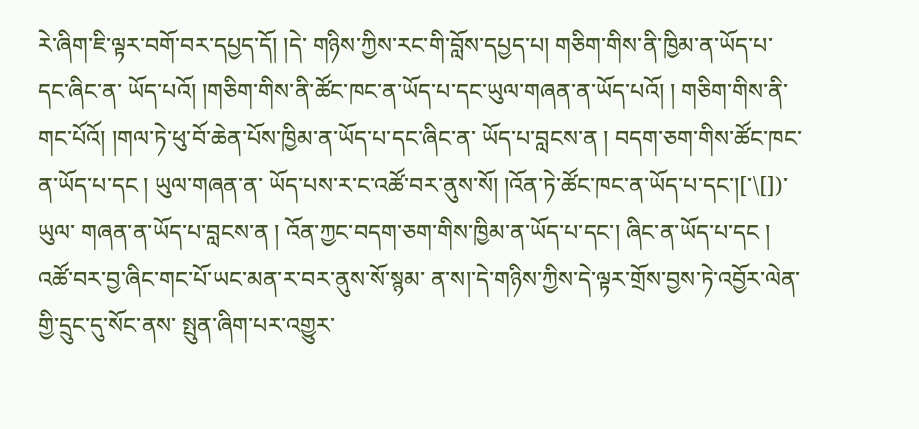རེ་ཞིག་ཇི་ལྟར་བགོ་བར་དཔྱད་དོ། །དེ་ གཉིས་ཀྱིས་རང་གི་བློས་དཔྱད་པ། གཅིག་གིས་ནི་ཁྱིམ་ན་ཡོད་པ་དང་ཞིང་ན་ ཡོད་པའོ། །གཅིག་གིས་ནི་ཚོང་ཁང་ན་ཡོད་པ་དང་ཡུལ་གཞན་ན་ཡོད་པའོ། ། གཅིག་གིས་ནི་གང་པོའོ། །གལ་ཏེ་ཕུ་བོ་ཆེན་པོས་ཁྱིམ་ན་ཡོད་པ་དང་ཞིང་ན་ ཡོད་པ་བླངས་ན ། བདག་ཅག་གིས་ཚོང་ཁང་ན་ཡོད་པ་དང ། ཡུལ་གཞན་ན་ ཡོད་པས་ར་ང་འཚོ་བར་ནུས་སོ། །འོན་ཏེ་ཚོང་ཁང་ན་ཡོད་པ་དང་།[་\[])་ཡུལ་ གཞན་ན་ཡོད་པ་བླངས་ན ། འོན་ཀྱང་བདག་ཅག་གིས་ཁྱིམ་ན་ཡོད་པ་དང་། ཞིང་ན་ཡོད་པ་དང ། འཚོ་བར་བྱ་ཞིང་གང་པོ་ཡང་མན་ར་བར་ནུས་སོ་སྙམ་ ན་ས།་དེ་གཉིས་ཀྱིས་དེ་ལྟར་གྲོས་བྱས་ཏེ་འབྱོར་ལེན་གྱི་དྲུང་དུ་སོང་ནས་ སྤུན་ཞིག་པར་འགྱུར་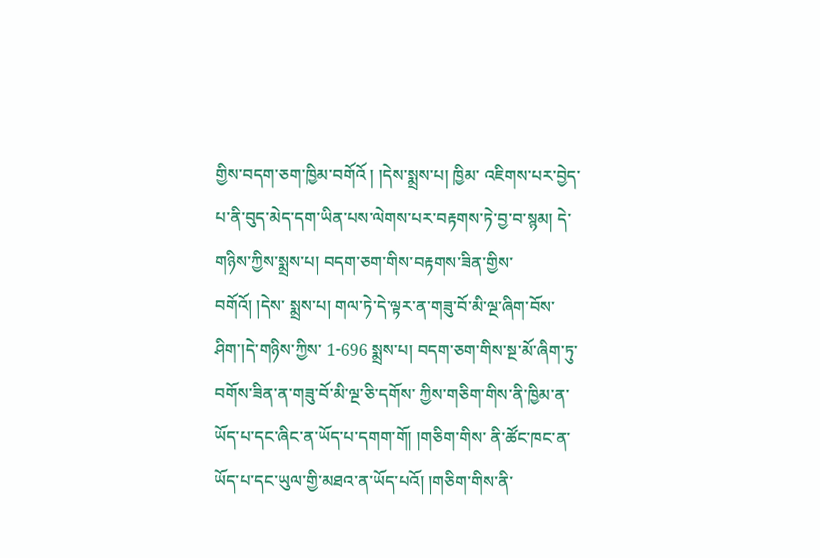གྱིས་བདག་ཅག་ཁྱིམ་བགོའོ ། །དེས་སྨྲས་པ། ཁྱིམ་ འཇིགས་པར་བྱེད་པ་ནི་བུད་མེད་དག་ཡིན་པས་ལེགས་པར་བརྟགས་ཏེ་བྱ་བ་སྙམ། དེ་གཉིས་ཀྱིས་སྨྲས་པ། བདག་ཅག་གིས་བརྟགས་ཟིན་གྱིས་བགོའོ། །དེས་ སྨྲས་པ། གལ་ཏེ་དེ་ལྟར་ན་གཟུ་བོ་མི་ལྔ་ཞིག་བོས་ཤིག་།དེ་གཉིས་ཀྱིས་ 1-696 སྨྲས་པ། བདག་ཅག་གིས་སྔ་མོ་ཞིག་ཏུ་བགོས་ཟིན་ན་གཟུ་བོ་མི་ལྔ་ཅི་དགོས་ ཀྱིས་གཅིག་གིས་ནི་ཁྱིམ་ན་ཡོད་པ་དང་ཞིང་ན་ཡོད་པ་དགག་གོ། །གཅིག་གིས་ ནི་ཚོང་ཁང་ན་ཡོད་པ་དང་ཡུལ་གྱི་མཐའ་ན་ཡོད་པའོ། །གཅིག་གིས་ནི་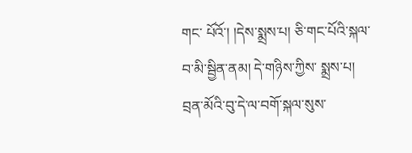གང་ པོའོ་། །དེས་སྨྲས་པ། ཅི་གང་པོའི་སྐལ་བ་མི་སྦྱིན་ནམ། དེ་གཉིས་ཀྱིས་ སྨྲས་པ། བྲན་མོའི་བུ་དེ་ལ་བགོ་སྐལ་སུས་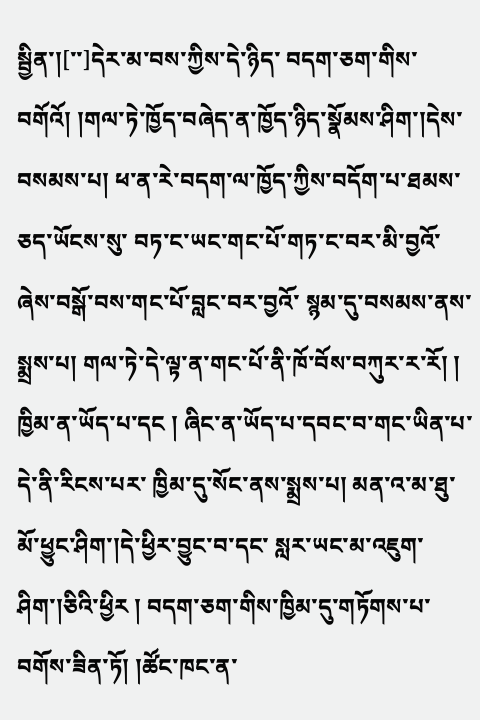སྦྱིན་།[་་]དེར་མ་བས་ཀྱིས་དེ་ཉིད་ བདག་ཅག་གིས་བགོའོ། །གལ་ཏེ་ཁྱོད་བཞེད་ན་ཁྱོད་ཉིད་སྣོམས་ཤིག་།དེས་ བསམས་པ། ཕ་ན་རེ་བདག་ལ་ཁྱོད་ཀྱིས་བདོག་པ་ཐམས་ཅད་ཡོངས་སུ་ བཏ་ང་ཡང་གང་པོ་གཏ་ང་བར་མི་བྱའོ་ཞེས་བསྒོ་བས་གང་པོ་བླང་བར་བྱའོ་ སྙམ་དུ་བསམས་ནས་སྨྲས་པ། གལ་ཏེ་དེ་ལྟ་ན་གང་པོ་ནི་ཁོ་བོས་བཀུར་ར་རོ། ། ཁྱིམ་ན་ཡོད་པ་དང ། ཞིང་ན་ཡོད་པ་དབང་བ་གང་ཡིན་པ་དེ་ནི་རིངས་པར་ ཁྱིམ་དུ་སོང་ནས་སྨྲས་པ། མན་འ་མ་ཐུ་མོ་ཕྱུང་ཤིག་།དེ་ཕྱིར་བྱུང་བ་དང་ སླར་ཡང་མ་འཇུག་ཤིག་།ཅིའི་ཕྱིར ། བདག་ཅག་གིས་ཁྱིམ་དུ་གཏོགས་པ་ བགོས་ཟིན་ཏོ། །ཚོང་ཁང་ན་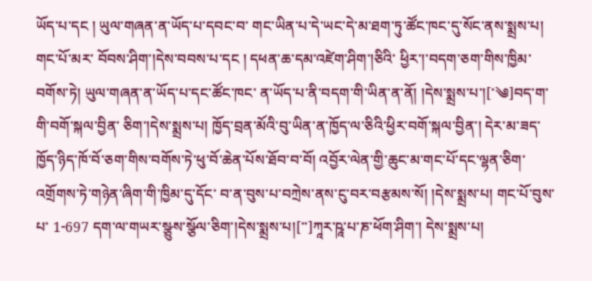ཡོད་པ་དང ། ཡུལ་གཞན་ན་ཡོད་པ་དབང་བ་ གང་ཡིན་པ་དེ་ཡང་དེ་མ་ཐག་ཏུ་ཚོང་ཁང་དུ་སོང་ནས་སྨྲས་པ། གང་པོ་མར་ བོབས་ཤིག་།དེས་བབས་པ་དང ། དཕན་ཆ་དམ་འཛེག་ཤིག་།ཅིའི་ ཕྱིར་།་བདག་ཅག་གིས་ཁྱིམ་བགོས་ཏེ། ཡུལ་གཞན་ན་ཡོད་པ་དང་ཚོང་ཁང་ ན་ཡོད་པ་ནི་བདག་གི་ཡིན་ན་ནོ། །དེས་སྨྲས་པ་།[་༄]བད་ག་གི་བགོ་སྐལ་བྱིན་ ཅིག་།དེས་སྨྲས་པ། ཁྱོད་བྲན་མོའི་བུ་ཡིན་ན་ཁྱོད་ལ་ཅིའི་ཕྱིར་བགོ་སྐལ་བྱིན་། དེར་མ་ཟད་ཁྱོད་ཉིད་ཁོ་བོ་ཅག་གིས་བགོས་ཏེ་ཕུ་བོ་ཆེན་པོས་ཐོབ་བ་བོ། འབྱོར་ལེན་གྱི་ཆུང་མ་གང་པོ་དང་ལྷན་ཅིག་འགྲོགས་ཏེ་གཉེན་ཞིག་གི་ཁྱིམ་དུ་དོང་ བ་ན་བུས་པ་བཀྲེས་ནས་ངུ་བར་བརྩམས་སོ། །དེས་སྨྲས་པ། གང་པོ་བུས་པ་ 1-697 དག་ལ་གཡར་སྩུས་སྩོལ་ཅིག་།དེས་སྨྲས་པ།[་་]ཀཱར་ཥཱ་པ་ཎ་ཕོག་ཤིག་། དེས་སྨྲས་པ།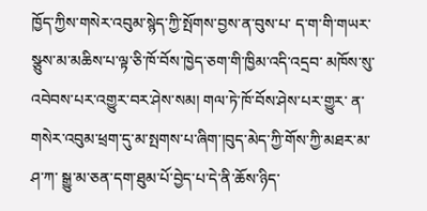ཁྱོད་ཀྱིས་གསེར་འབུམ་སྙེད་ཀྱི་སྤོགས་བྱས་ན་བུས་པ་ ད་ག་གི་གཡར་སྩུས་མ་མཆིས་པ་ལྟ་ཅི་ཁོ་བོས་ཁྱེད་ཅག་གི་ཁྱིམ་འདི་འདྲབ་ མཁོས་སུ་འབེབས་པར་འགྱུར་བར་ཤེས་སམ། གལ་ཏེ་ཁོ་བོས་ཤེས་པར་གྱུར་ ན་གསེར་འབུམ་ཕྲག་དུ་མ་སྤགས་པ་ཞིག་།བུད་མེད་ཀྱི་གོས་ཀྱི་མཐར་མ་ཤ་ཀ་ སྒྱུ་མ་ཅན་དག་ཐུམ་པོ་བྱེད་པ་དེ་ནི་ཆོས་ཉིད་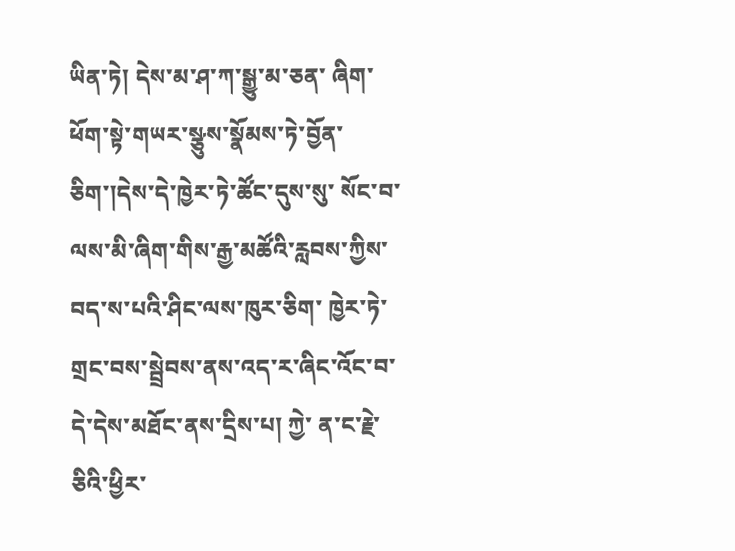ཡིན་ཏེ། དེས་མ་ཤ་ཀ་སྒྱུ་མ་ཅན་ ཞིག་ཕོག་སྟེ་གཡར་སྩུས་སྣོམས་ཏེ་བྱོན་ཅིག་།དེས་དེ་ཁྱེར་ཏེ་ཚོང་དུས་སུ་ སོང་བ་ལས་མི་ཞིག་གིས་རྒྱ་མཚོའི་རླབས་ཀྱིས་བད་ས་པའི་ཤིང་ལས་ཁུར་ཅིག་ ཁྱེར་ཏེ་གྲང་བས་སྦྲེབས་ནས་འད་ར་ཞིང་འོང་བ་དེ་དེས་མཐོང་ནས་དྲིས་པ། ཀྱེ་ ན་ང་རྗེ་ཅིའི་ཕྱིར་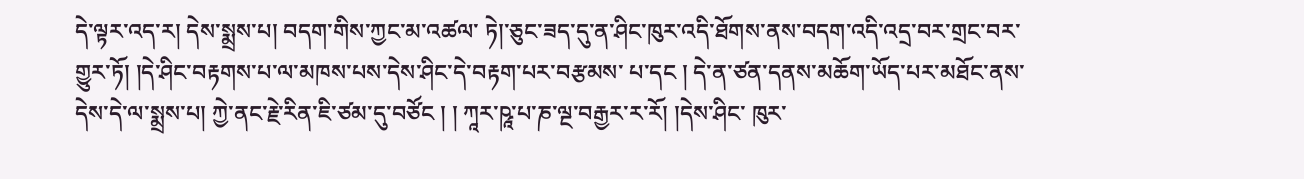དེ་ལྟར་འད་ར། དེས་སྨྲས་པ། བདག་གིས་ཀྱང་མ་འཚལ་ ཏེ།་ཅུང་ཟད་དུ་ན་ཤིང་ཁུར་འདི་ཐོགས་ནས་བདག་འདི་འདྲ་བར་གྲང་བར་ གྱུར་ཏོ། །དེ་ཤིང་བརྟགས་པ་ལ་མཁས་པས་དེས་ཤིང་དེ་བརྟག་པར་བརྩམས་ པ་དང ། དེ་ན་ཙན་དནས་མཆོག་ཡོད་པར་མཐོང་ནས་དེས་དེ་ལ་སྨྲས་པ། ཀྱེ་ནང་རྗེ་རིན་ཇི་ཙམ་དུ་བཙོང ། ། ཀཱར་ཥཱ་པ་ཎ་ལྔ་བརྒྱར་ར་རོ། །དེས་ཤིང་ ཁུར་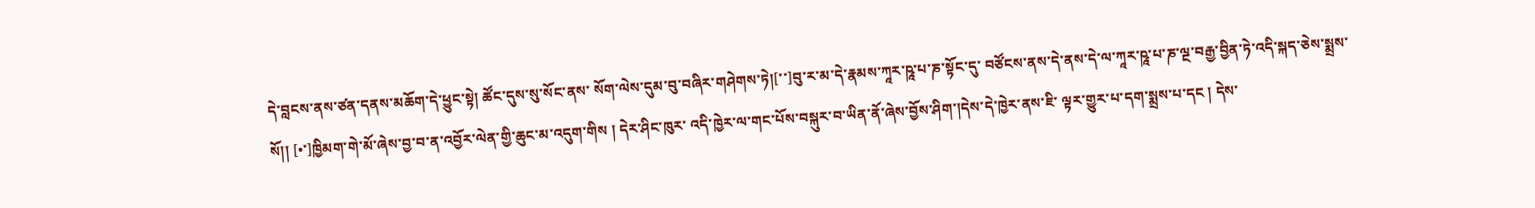དེ་བླངས་ནས་ཙན་དནས་མཆོག་དེ་ཕྱུང་སྟེ། ཚོང་དུས་སུ་སོང་ནས་ སོག་ལེས་དུམ་བུ་བཞིར་གཤེགས་ཏེ།[་་]བུ་ར་མ་དེ་རྣམས་ཀཱར་ཥཱ་པ་ཎ་སྟོང་དུ་ བཙོངས་ནས་དེ་ནས་དེ་ལ་ཀཱར་ཥཱ་པ་ཎ་ལྔ་བརྒྱ་བྱིན་ཏེ་འདི་སྐད་ཅེས་སྨྲས་སོ།། [•་]ཁྱིམག་གེ་མོ་ཞེས་བྱ་བ་ན་འབྱོར་ལེན་གྱི་ཆུང་མ་འདུག་གིས ། དེར་ཤིང་ཁུར་ འདི་ཁྱེར་ལ་གང་པོས་བསྐུར་བ་ཡིན་ནོ་ཞེས་བྱོས་ཤིག་།དེས་དེ་ཁྱེར་ནས་ཇི་ ལྟར་གྱུར་པ་དག་སྨྲས་པ་དང ། དེས་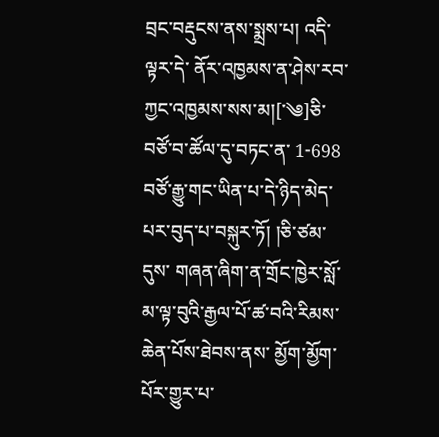བྲང་བརྡུངས་ནས་སྨྲས་པ། འདི་ལྟར་དེ་ ནོར་འཁྱམས་ན་ཤེས་རབ་ཀྱང་འཁྱམས་སས་མ།[་༄]ཅི་བཙོ་བ་ཚོལ་དུ་བཏང་ན་ 1-698 བཙོ་རྒྱུ་གང་ཡིན་པ་དེ་ཉིད་མེད་པར་བུད་པ་བསྐུར་ཏོ། །ཅི་ཙམ་དུས་ གཞན་ཞིག་ན་གྲོང་ཁྱེར་སློ་མ་ལྟ་བུའི་རྒྱལ་པོ་ཚ་བའི་རིམས་ཆེན་པོས་ཐེབས་ནས་ མྱོག་མྱོག་པོར་གྱུར་པ་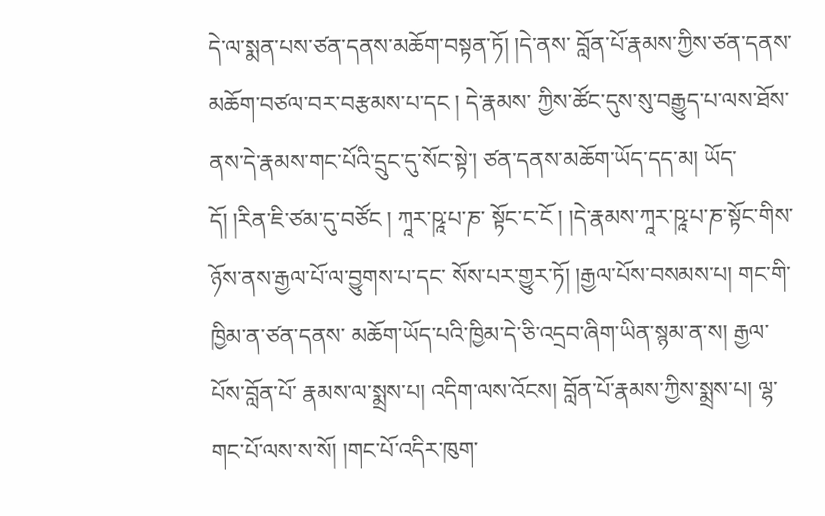དེ་ལ་སྨན་པས་ཙན་དནས་མཆོག་བསྟན་ཏོ། །དེ་ནས་ བློན་པོ་རྣམས་ཀྱིས་ཙན་དནས་མཆོག་བཙལ་བར་བརྩམས་པ་དང ། དེ་རྣམས་ ཀྱིས་ཚོང་དུས་སུ་བརྒྱུད་པ་ལས་ཐོས་ནས་དེ་རྣམས་གང་པོའི་དྲུང་དུ་སོང་སྟེ་། ཙན་དནས་མཆོག་ཡོད་དད་མ། ཡོད་དོ། །རིན་ཇི་ཙམ་དུ་བཙོང ། ཀཱར་ཥཱ་པ་ཎ་ སྟོང་ང་ངོ ། །དེ་རྣམས་ཀཱར་ཥཱ་པ་ཎ་སྟོང་གིས་ཉོས་ནས་རྒྱལ་པོ་ལ་བྱུགས་པ་དང་ སོས་པར་གྱུར་ཏོ། །རྒྱལ་པོས་བསམས་པ། གང་གི་ཁྱིམ་ན་ཙན་དནས་ མཆོག་ཡོད་པའི་ཁྱིམ་དེ་ཅི་འདྲབ་ཞིག་ཡིན་སྙམ་ན་ས། རྒྱལ་པོས་བློན་པོ་ རྣམས་ལ་སྨྲས་པ། འདིག་ལས་འོངས། བློན་པོ་རྣམས་ཀྱིས་སྨྲས་པ། ལྷ་ གང་པོ་ལས་ས་སོ། །གང་པོ་འདིར་ཁུག་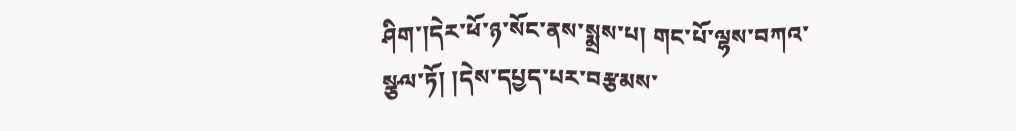ཤིག་།དེར་ཕོ་ཉ་སོང་ནས་སྨྲས་པ། གང་པོ་ལྷས་བཀའ་སྩལ་ཏོ། །དེས་དཔྱད་པར་བརྩམས་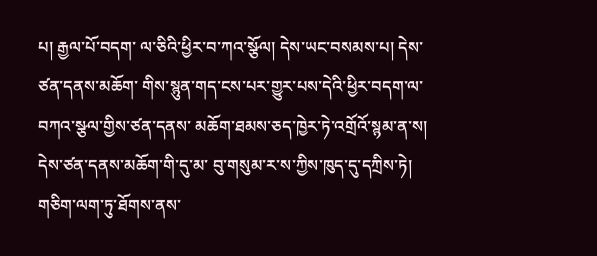པ། རྒྱལ་པོ་བདག་ ལ་ཅིའི་ཕྱིར་བ་ཀའ་སྩོལ། དེས་ཡང་བསམས་པ། དེས་ཙན་དནས་མཆོག་ གིས་སྙུན་གད་ངས་པར་གྱུར་པས་དེའི་ཕྱིར་བདག་ལ་བཀའ་སྩལ་གྱིས་ཙན་དནས་ མཆོག་ཐམས་ཅད་ཁྱེར་ཏེ་འགྲོའོ་སྙམ་ན་ས། དེས་ཙན་དནས་མཆོག་གི་དུ་མ་ བུ་གསུམ་ར་ས་ཀྱིས་ཁུད་དུ་དཀྲིས་ཏེ། གཅིག་ལག་ཏུ་ཐོགས་ནས་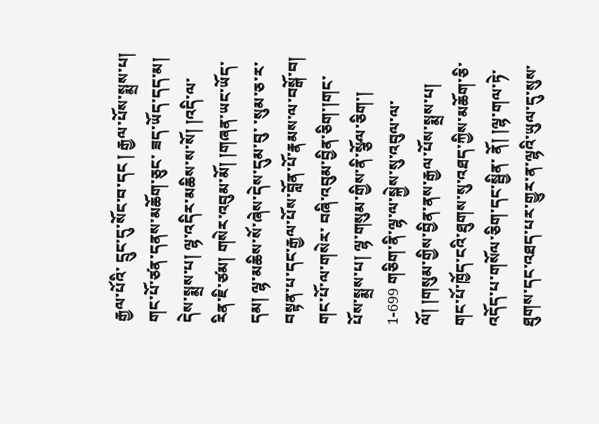རྒྱལ་པོའི་ དྲུང་དུ་སོང་བ་དང ། རྒྱལ་པོས་སྨྲས་པ། གང་པོ་ཙན་དནས་མཆོག་ཅུང་ ཟད་ཡོད་དད་མ། དེས་སྨྲས་པ། ལྷ་འདིར་མཆིས་ས་སོ། །འདི་ལ་རིན་ཇི་ཙམ། གསེར་འབུམ་མོ། །གཞན་ཡང་ཡོད་དམ། ལྷ་མཆིས་སོ་ཞེས་དེས་དུམ་བུ་ ་སུམ་ཅ་ར་བསྟན་པ་དང་རྒྱལ་པོས་བློན་པོ་རྣམས་ལ་བསྒོ་བ། གང་པོ་ལ་གསེར་ བཞི་འབུམ་བྱིན་ཅིག་།གང་པོས་སྨྲས་པ། ལྷ་གསུམ་གྱིས་ནི་སྩོལ་ཅིག་། 1-699 གཅིག་ནི་ལྷ་ལ་སྐྱེས་སུ་འབུལ་ལ་ལོ། །གསུམ་གྱིས་བྱིན་ནས་རྒྱལ་པོས་སྨྲས་པ། གང་པོ་ཁྱོད་ངའི་ཐུགས་སུ་འཐད་ཀྱིས་མཆོག་ཅི་འདོད་པ་གསོལ་ཅིག་དང་སྦྱིན་ ནོ། །ལྷ་གལ་ཏེ་ཐུགས་དང་འཐད་པར་གྱུར་ན་ལྷའི་ཡུལ་དུ་སུས་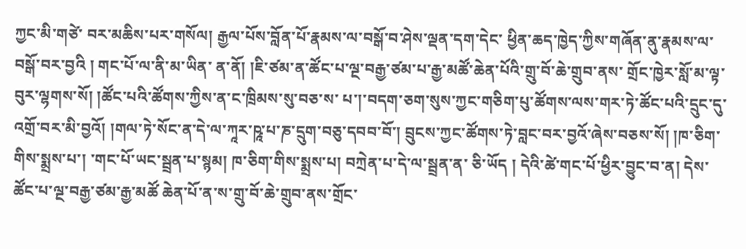ཀྱང་མི་གཙེ་ བར་མཆིས་པར་གསོལ། རྒྱལ་པོས་བློན་པོ་རྣམས་ལ་བསྒོ་བ་ཤེས་ལྡན་དག་དེང་ ཕྱིན་ཆད་ཁྱེད་ཀྱིས་གཞོན་ནུ་རྣམས་ལ་བསྒོ་བར་བྱའི ། གང་པོ་ལ་ནི་མ་ཡིན་ ན་ནོ། །ཇི་ཙམ་ན་ཚོང་པ་ལྔ་བརྒྱ་ཙམ་པ་རྒྱ་མཚོ་ཆེན་པོའི་གྲུ་བོ་ཆེ་གྲུབ་ནས་ གྲོང་ཁྱེར་སློ་མ་ལྟ་བུར་ལྷགས་སོ། །ཚོང་པའི་ཚོགས་ཀྱིས་ན་ང་ཁྲིམས་སུ་བཅ་ས་ པ་།་བདག་ཅག་སུས་ཀྱང་གཅིག་པུ་ཚོགས་ལས་གར་ཏེ་ཚོང་པའི་དྲུང་དུ་ འགྲོ་བར་མི་བྱའོ། །གལ་ཏེ་སོང་ན་དེ་ལ་ཀཱར་ཥཱ་པ་ཎ་དྲུག་བཅུ་དབབ་བོ་། བྲུངས་ཀྱང་ཚོགས་ཏེ་བླང་བར་བྱའོ་ཞེས་བཅས་སོ། །ཁ་ཅིག་གིས་སྨྲས་པ་། ་གང་པོ་ཡང་སྦྲན་པ་སྙམ། ཁ་ཅིག་གིས་སྨྲས་པ། བཀྲེན་པ་དེ་ལ་སྦྲན་ན་ ཅི་ཡོད ། དེའི་ཚེ་གང་པོ་ཕྱིར་བྱུང་བ་ན། དེས་ཚོང་པ་ལྔ་བརྒྱ་ཙམ་རྒྱ་མཚོ ཆེན་པོ་ན་ས་གྲུ་བོ་ཆེ་གྲུབ་ནས་གྲོང་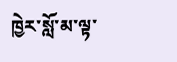ཁྱེར་སློ་མ་ལྟ་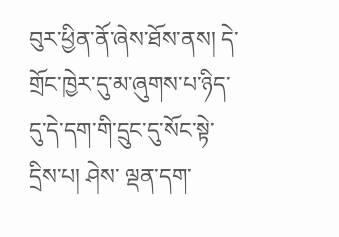བུར་ཕྱིན་ནོ་ཞེས་ཐོས་ནས། དེ་གྲོང་ཁྱེར་དུ་མ་ཞུགས་པ་ཉིད་དུ་དེ་དག་གི་དྲུང་དུ་སོང་སྟེ་དྲིས་པ། ཤེས་ ལྡན་དག་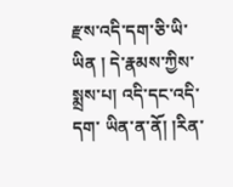རྫས་འདི་དག་ཅི་ཡི་ཡིན ། དེ་རྣམས་ཀྱིས་སྨྲས་པ། འདི་དང་འདི་དག་ ཡིན་ན་ནོ། །རིན་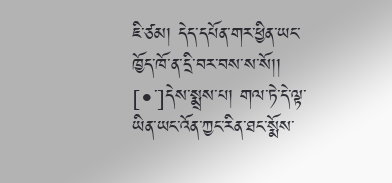ཇི་ཙམ། དེད་དཔོན་གར་ཕྱིན་ཡང་ཁྱོད་ཁོ་ན་དྲི་བར་བས་ས་སོ།། [•་]དེས་སྨྲས་པ། གལ་ཏེ་དེ་ལྟ་ཡིན་ཡང་འོན་ཀྱང་རིན་ཐང་སྨོས་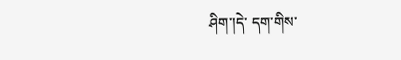ཤིག་།དེ་ དག་གིས་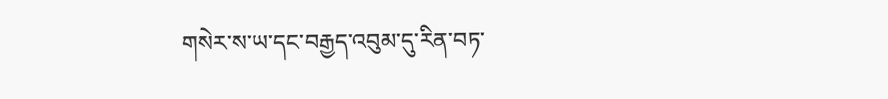གསེར་ས་ཡ་དང་བརྒྱད་འབུམ་དུ་རིན་བཏ་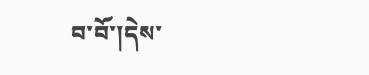བ་བོ་།དེས་